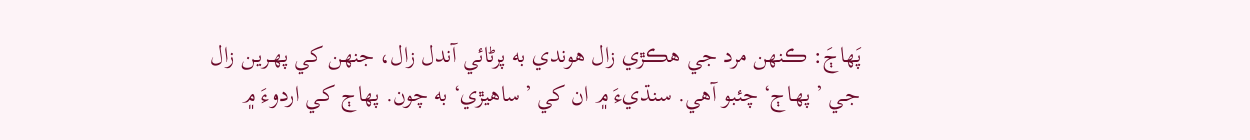پَهاڄَ: ڪنهن مرد جي هڪڙي زال هوندي به پرڻائي آندل زال، جنهن کي پهـريـن زال جـي ’پهـاڄ‘ چئبو آهي. سنڌيءَ ۾ ان کي ’ساهيڙي‘ به چون. پهاڄ کـي اردوءَ ۾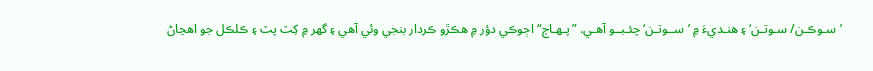’سـوڪـن/ سـوتـن‘ ۽ هنـديءَ ۾ ’ســوتـن‘ چئـبــو آهـي. ”پـهـاڄ“ اڄوڪي دؤر ۾ هڪڙو ڪردار بنجي وئي آهي ۽ گهر ۾ کِٽ پٽ ۽ ڪلڪل جو اهڃاڻ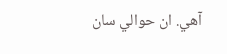آهي. ان حوالي سان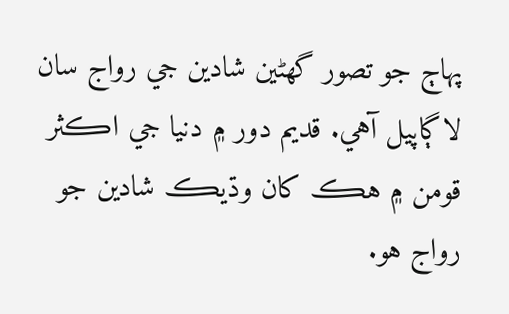پهاڄ جو تصور گهڻين شادين جي رواج سان لاڳاپيل آهي. قديم دور ۾ دنيا جي اڪثر قومن ۾ هڪ کان وڌيڪ شادين جو رواج هو.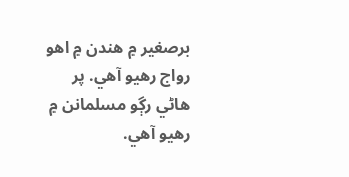برصغير ۾ هندن ۾ اهو رواج رهيو آهي. پر هاڻي رڳو مسلمانن ۾ رهيو آهي.